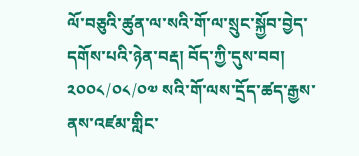ལོ་བཅུའི་ཚུན་ལ་སའི་གོ་ལ་སྲུང་སྐྱོབ་བྱེད་དགོས་པའི་ཉེན་བརྡ། བོད་ཀྱི་དུས་བབ། ༢༠༠༨/༠༨/༠༧ སའི་གོ་ལས་དྲོད་ཚད་རྒྱས་ནས་འཛམ་གླིང་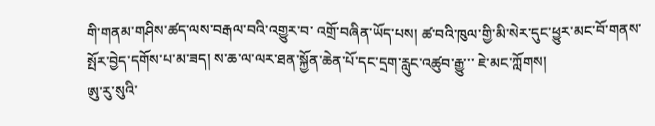གི་གནམ་གཤིས་ཚད་ལས་བརྒལ་བའི་འགྱུར་བ་ འགྲོ་བཞིན་ཡོད་པས། ཚ་བའི་ཁུལ་གྱི་མི་སེར་དུང་ཕྱུར་མང་བོ་གནས་སྤོར་བྱེད་དགོས་པ་མ་ཟད། ས་ཆ་ལ་ལར་ཐན་སྐྱོན་ཆེན་པོ་དང་དྲག་རླུང་འཚུབ་རྒྱུ་་་ ཇེ་མང་ཀློགས།
ཨུ་རུ་སུའི་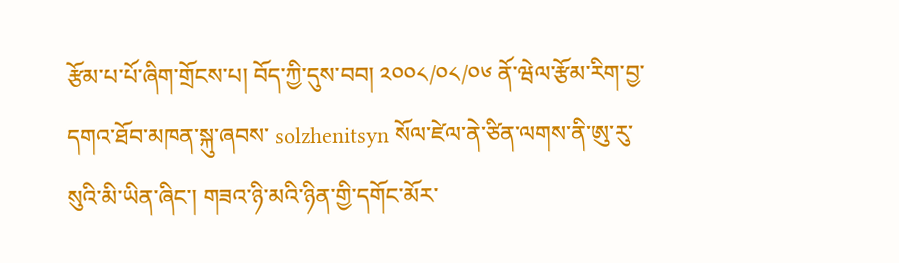རྩོམ་པ་པོ་ཞིག་གྲོངས་པ། བོད་ཀྱི་དུས་བབ། ༢༠༠༨/༠༨/༠༦ ནོ་ཝེལ་རྩོམ་རིག་བྱ་དགའ་ཐོབ་མཁན་སྐུ་ཞབས་ solzhenitsyn སོལ་ཛེལ་ནེ་ཙིན་ལགས་ནི་ཨུ་རུ་སུའི་མི་ཡིན་ཞིང་། གཟའ་ཉི་མའི་ཉིན་གྱི་དགོང་མོར་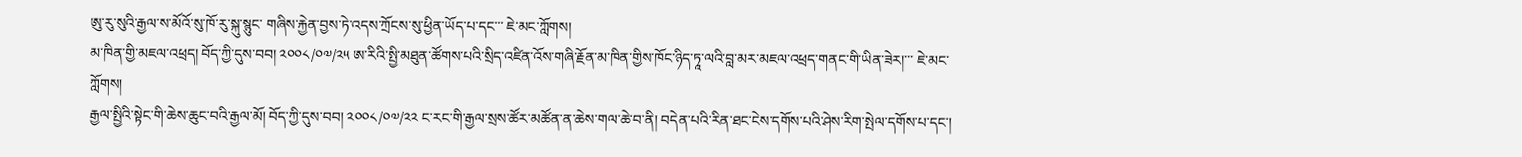ཨུ་རུ་སུའི་རྒྱལ་ས་མོའོ་སུ་ཁོ་རུ་སྐུ་སྙུང་ གཞིས་རྐྱེན་བྱས་ཏེ་འདས་ཀྲོངས་སུ་ཕྱིན་ཡོད་པ་དང་་་ ཇེ་མང་ཀློགས།
མ་ཁིན་གྱི་མཇལ་འཕྲད། བོད་ཀྱི་དུས་བབ། ༢༠༠༨/༠༧/༢༥ ཨ་རིའི་སྤྱི་མཐུན་ཚོགས་པའི་སྲིད་འཛིན་འོས་གཞི་རྗོན་མ་ཁིན་གྱིས་ཁོང་ཉིད་ཏཱ་ལའི་བླ་མར་མཇལ་འཕྲད་གནང་གི་ཡིན་ཟེར།་་་ ཇེ་མང་ཀློགས།
རྒྱལ་སྤྱིའི་སྟེང་གི་ཆེས་ཆུང་བའི་རྒྱལ་མོ། བོད་ཀྱི་དུས་བབ། ༢༠༠༨/༠༧/༢༢ ང་རང་གི་རྒྱལ་སྲས་ཚོར་མཚོན་ན་ཆེས་གལ་ཆེ་བ་ནི། བདེན་པའི་རིན་ཐང་ངེས་དགོས་པའི་ཤེས་རིག་སྤེལ་དགོས་པ་དང་།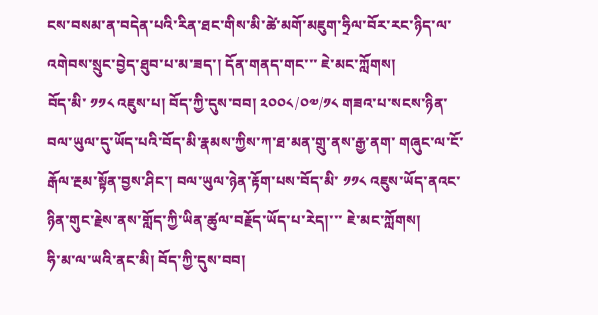ངས་བསམ་ན་བདེན་པའི་རིན་ཐང་གིས་མི་ཚེ་མགོ་མཇུག་ཧྲིལ་བོར་རང་ཉིད་ལ་འགེབས་སྲུང་བྱེད་ཐུབ་པ་མ་ཟད་། དོན་གནད་གང་་་ ཇེ་མང་ཀློགས།
བོད་མི་ ༡༡༨ འཇུས་པ། བོད་ཀྱི་དུས་བབ། ༢༠༠༨/༠༧/༡༨ གཟའ་པ་སངས་ཉིན་བལ་ཡུལ་དུ་ཡོད་པའི་བོད་མི་རྣམས་ཀྱིས་ཀ་ཐ་མན་གྲུ་ནས་རྒྱ་ནག་ གཞུང་ལ་ངོ་རྒོལ་རྔམ་སྟོན་བྱས་ཤིང་། བལ་ཡུལ་ཉེན་རྟོག་པས་བོད་མི་ ༡༡༨ འཇུས་ཡོད་ནའང་ཉིན་གུང་རྗེས་ནས་གློད་ཀྱི་ཡིན་ཚུལ་བརྗོད་ཡོད་པ་རེད།་་་ ཇེ་མང་ཀློགས།
ཧི་མ་ལ་ཡའི་ནང་མི། བོད་ཀྱི་དུས་བབ།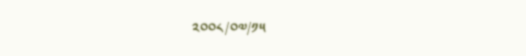༢༠༠༨/༠༧/༡༥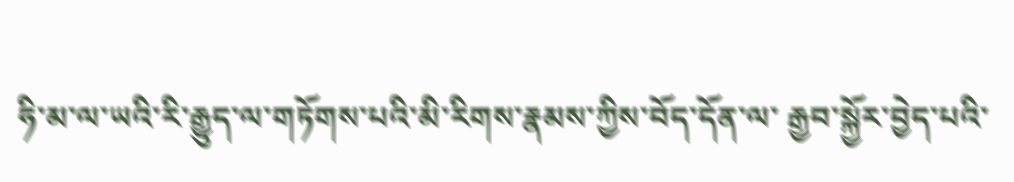ཧི་མ་ལ་ཡའི་རི་རྒྱུད་ལ་གཏོགས་པའི་མི་རིགས་རྣམས་ཀྱིས་བོད་དོན་ལ་ རྒྱབ་སྐྱོར་བྱེད་པའི་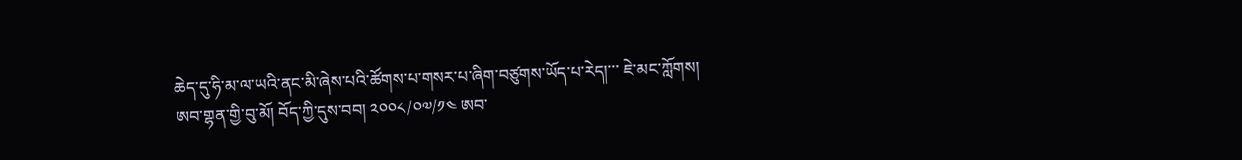ཆེད་དུ་ཧི་མ་ལ་ཡའི་ནང་མི་ཞེས་པའི་ཚོགས་པ་གསར་པ་ཞིག་བཙུགས་ཡོད་པ་རེད།་་་ ཇེ་མང་ཀློགས།
ཨབ་གྷན་གྱི་བུ་མོ། བོད་ཀྱི་དུས་བབ། ༢༠༠༨/༠༧/༡༤ ཨབ་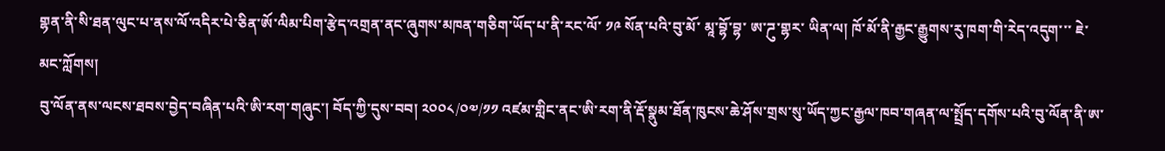གྷན་ནི་སི་ཐན་ལུང་པ་ནས་ལོ་འདིར་པེ་ཅིན་ཨོ་ལིམ་པིག་རྩེད་འགྲན་ནང་ཞུགས་མཁན་གཅིག་ཡོད་པ་ནི་རང་ལོ་ ༡༩ སོན་པའི་བུ་མོ་ མཱ་བྷོ་བྷ་ ཨ་ཌུ་གྷར་ ཡིན་ལ། ཁོ་མོ་ནི་རྒྱང་རྒྱུགས་རུ་ཁག་གི་རེད་འདུག་་་ ཇེ་མང་ཀློགས།
བུ་ལོན་ནས་ལངས་ཐབས་བྱེད་བཞིན་པའི་ཨི་རག་གཞུང་། བོད་ཀྱི་དུས་བབ། ༢༠༠༨/༠༧/༡༡ འཛམ་གླིང་ནང་ཨི་རག་ནི་རྡོ་སྣུམ་ཐོན་ཁུངས་ཆེ་ཤོས་གྲས་སུ་ཡོད་ཀྱང་རྒྱལ་ཁབ་གཞན་ལ་སྤྲོད་དགོས་པའི་བུ་ལོན་ནི་ཨ་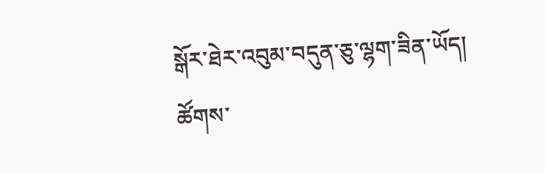སྒོར་ཐེར་འབུམ་བདུན་ཅུ་ལྷག་ཟིན་ཡོད། ཚོགས་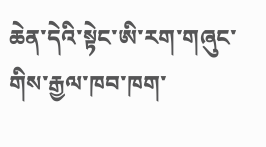ཆེན་དེའི་སྟེང་ཨི་རག་གཞུང་གིས་རྒྱལ་ཁབ་ཁག་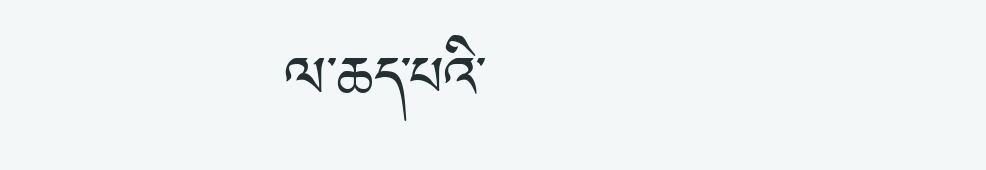ལ་ཆད་པའི་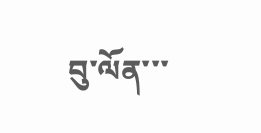བུ་ལོན་་་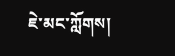ཇེ་མང་ཀློགས།